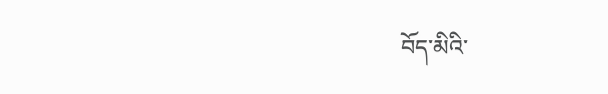བོད་མིའི་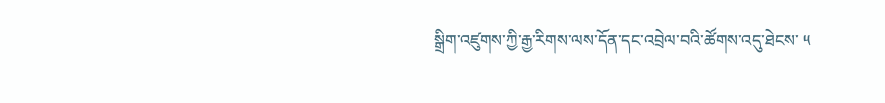སྒྲིག་འཛུགས་ཀྱི་རྒྱ་རིགས་ལས་དོན་དང་འབྲེལ་བའི་ཚོགས་འདུ་ཐེངས་ ༥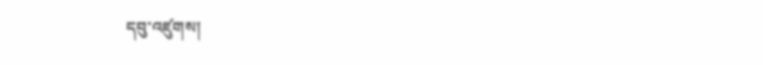དབུ་འཛུགས།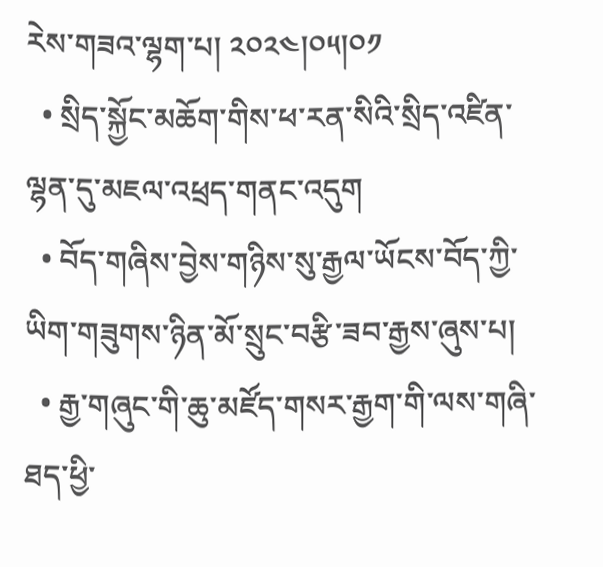རེས་གཟའ་ལྷག་པ། ༢༠༢༤།༠༥།༠༡
  • སྲིད་སྐྱོང་མཆོག་གིས་ཕ་རན་སིའི་སྲིད་འཛིན་ལྷན་དུ་མཇལ་འཕྲད་གནང་འདུག
  • བོད་གཞིས་བྱེས་གཉིས་སུ་རྒྱལ་ཡོངས་བོད་ཀྱི་ཡིག་གཟུགས་ཉིན་མོ་སྲུང་བརྩི་ཟབ་རྒྱས་ཞུས་པ།
  • རྒྱ་གཞུང་གི་ཆུ་མཛོད་གསར་རྒྱག་གི་ལས་གཞི་ཐད་ཕྱི་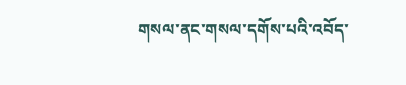གསལ་ནང་གསལ་དགོས་པའི་འབོད་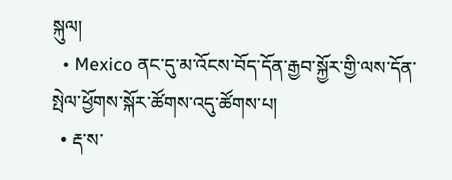སྐུལ།
  • Mexico ནང་དུ་མ་འོངས་བོད་དོན་རྒྱབ་སྐྱོར་གྱི་ལས་དོན་སྤེལ་ཕྱོགས་སྐོར་ཚོགས་འདུ་ཚོགས་པ།
  • རྡ་ས་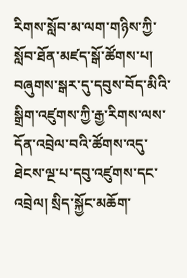རིགས་སློབ་མ་ལག་གཉིས་ཀྱི་སློབ་ཐོན་མཛད་སྒོ་ཚོགས་པ།
བཞུགས་སྒར་དུ་དབུས་བོད་མིའི་སྒྲིག་འཛུགས་ཀྱི་རྒྱ་རིགས་ལས་དོན་འབྲེལ་བའི་ཚོགས་འདུ་ཐེངས་ལྔ་པ་དབུ་འཛུགས་དང་འབྲེལ། སྲིད་སྐྱོང་མཆོག་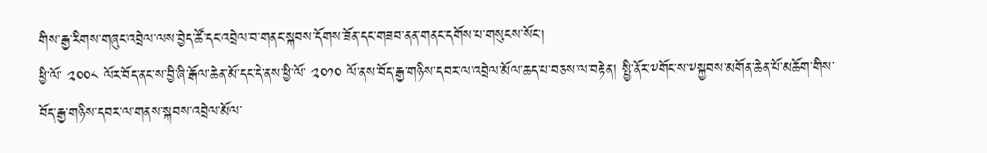གིས་རྒྱ་རིགས་གཞུང་འབྲེལ་ལས་བྱེད་ཚོ་དང་འབྲེལ་བ་གནང་སྐབས་དོགས་ཟོན་དང་གཟབ་ནན་གནང་དགོས་པ་གསུངས་སོང།
ཕྱི་ལོ་ ༢༠༠༨ ལོར་བོད་ནང་ས་བྱི་ཞི་རྒོལ་ཆེན་མོ་དང་དེ་ནས་ཕྱི་ལོ་ ༢༠༡༠ ལོ་ནས་བོད་རྒྱ་གཉིས་དབར་ལ་འབྲེལ་མོལ་ཆད་པ་བཅས་ལ་བརྟེན། སྤྱི་ནོར་༸གོང་ས་༸སྐྱབས་མགོན་ཆེན་པོ་མཆོག་གིས་བོད་རྒྱ་གཉིས་དབར་ལ་གནས་སྐབས་འབྲེལ་མོལ་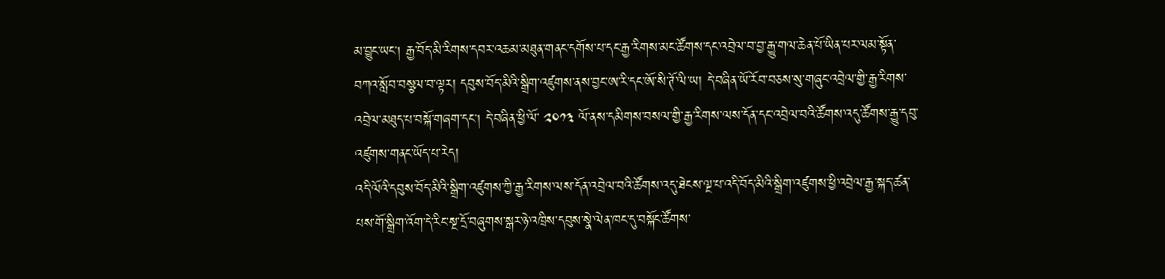མ་བྱུང་ཡང། རྒྱ་བོད་མི་རིགས་དབར་འཆམ་མཐུན་གནང་དགོས་པ་དང་རྒྱ་རིགས་མང་ཚོགས་དང་འབྲེལ་བ་བྱ་རྒྱུ་གལ་ཆེན་པོ་ཡིན་པར་ལམ་སྟོན་བཀའ་སློབ་བསྩལ་བ་ལྟར། དབུས་བོད་མིའི་སྒྲིག་འཛུགས་ནས་བྱང་ཨ་རི་དང་ཨོ་སི་ཊོ་ལི་ཡ། དེ་བཞིན་ཡོ་རོབ་བཅས་སུ་གཞུང་འབྲེལ་གྱི་རྒྱ་རིགས་འབྲེལ་མཐུད་པ་བསྐོ་གཞག་དང། དེ་བཞིན་ཕྱི་ལོ་ ༢༠༡༣ ལོ་ནས་དམིགས་བསལ་གྱི་རྒྱ་རིགས་ལས་དོན་དང་འབྲེལ་བའི་ཚོགས་འདུ་ཚོགས་རྒྱུ་དབུ་འཛུགས་གནང་ཡོད་པ་རེད།
འདི་ལོའི་དབུས་བོད་མིའི་སྒྲིག་འཛུགས་ཀྱི་རྒྱ་རིགས་ལས་དོན་འབྲེལ་བའི་ཚོགས་འདུ་ཐེངས་ལྔ་པ་འདི་བོད་མིའི་སྒྲིག་འཛུགས་ཕྱི་འབྲེལ་རྒྱ་སྐད་ཚན་པས་གོ་སྒྲིག་འོག་དེ་རིང་སྔ་དྲོ་བཞུགས་སྒར་ཉེ་འཁྲིས་དབུས་སྣེ་ལེན་ཁང་དུ་བསྐོང་ཚོགས་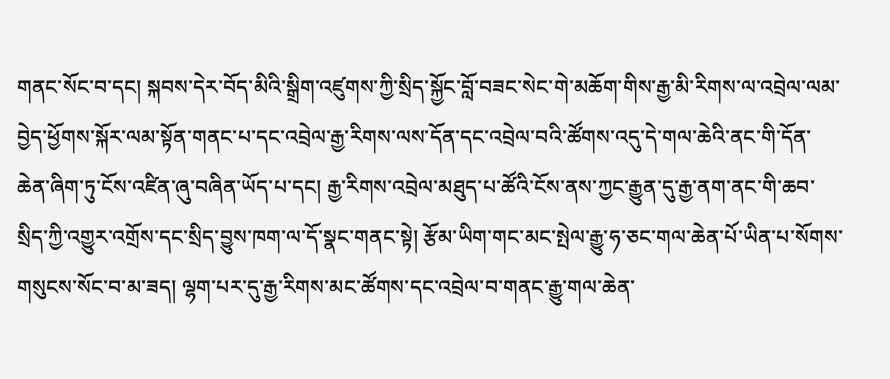གནང་སོང་བ་དང། སྐབས་དེར་བོད་མིའི་སྒྲིག་འཛུགས་ཀྱི་སྲིད་སྐྱོང་བློ་བཟང་སེང་གེ་མཆོག་གིས་རྒྱ་མི་རིགས་ལ་འབྲེལ་ལམ་བྱེད་ཕྱོགས་སྐོར་ལམ་སྟོན་གནང་པ་དང་འབྲེལ་རྒྱ་རིགས་ལས་དོན་དང་འབྲེལ་བའི་ཚོགས་འདུ་དེ་གལ་ཆེའི་ནང་གི་དོན་ཆེན་ཞིག་ཏུ་ངོས་འཛིན་ཞུ་བཞིན་ཡོད་པ་དང། རྒྱ་རིགས་འབྲེལ་མཐུད་པ་ཚོའི་ངོས་ནས་ཀྱང་རྒྱུན་དུ་རྒྱ་ནག་ནང་གི་ཆབ་སྲིད་ཀྱི་འགྱུར་འགྲོས་དང་སྲིད་བྱུས་ཁག་ལ་དོ་སྣང་གནང་སྟེ། རྩོམ་ཡིག་གང་མང་སྤེལ་རྒྱུ་ཧ་ཅང་གལ་ཆེན་པོ་ཡིན་པ་སོགས་གསུངས་སོང་བ་མ་ཟད། ལྷག་པར་དུ་རྒྱ་རིགས་མང་ཚོགས་དང་འབྲེལ་བ་གནང་རྒྱུ་གལ་ཆེན་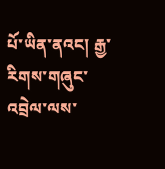པོ་ཡིན་ནའང། རྒྱ་རིགས་གཞུང་འབྲེལ་ལས་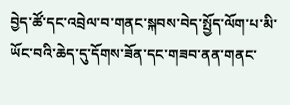བྱེད་ཚོ་དང་འབྲེལ་བ་གནང་སྐབས་བེད་སྤྱོད་ལོག་པ་མི་ཡོང་བའི་ཆེད་དུ་དོགས་ཟོན་དང་གཟབ་ནན་གནང་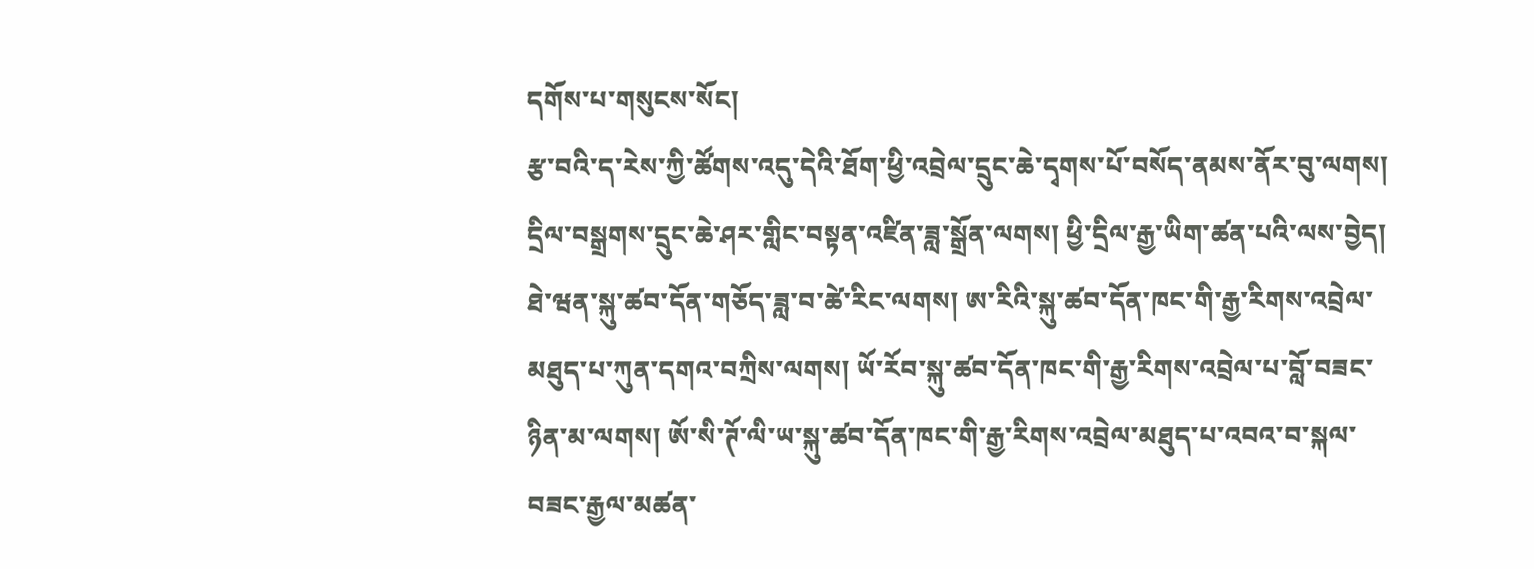དགོས་པ་གསུངས་སོང།
རྩ་བའི་ད་རེས་ཀྱི་ཚོགས་འདུ་དེའི་ཐོག་ཕྱི་འབྲེལ་དྲུང་ཆེ་དྭགས་པོ་བསོད་ནམས་ནོར་བུ་ལགས། དྲིལ་བསྒྲགས་དྲུང་ཆེ་ཤར་གླིང་བསྟན་འཛིན་ཟླ་སྒྲོན་ལགས། ཕྱི་དྲིལ་རྒྱ་ཡིག་ཚན་པའི་ལས་བྱེད། ཐེ་ཝན་སྐུ་ཚབ་དོན་གཅོད་ཟླ་བ་ཚེ་རིང་ལགས། ཨ་རིའི་སྐུ་ཚབ་དོན་ཁང་གི་རྒྱ་རིགས་འབྲེལ་མཐུད་པ་ཀུན་དགའ་བཀྲིས་ལགས། ཡོ་རོབ་སྐུ་ཚབ་དོན་ཁང་གི་རྒྱ་རིགས་འབྲེལ་པ་བློ་བཟང་ཉིན་མ་ལགས། ཨོ་སི་ཊོ་ལི་ཡ་སྐུ་ཚབ་དོན་ཁང་གི་རྒྱ་རིགས་འབྲེལ་མཐུད་པ་འབའ་བ་སྐལ་བཟང་རྒྱལ་མཚན་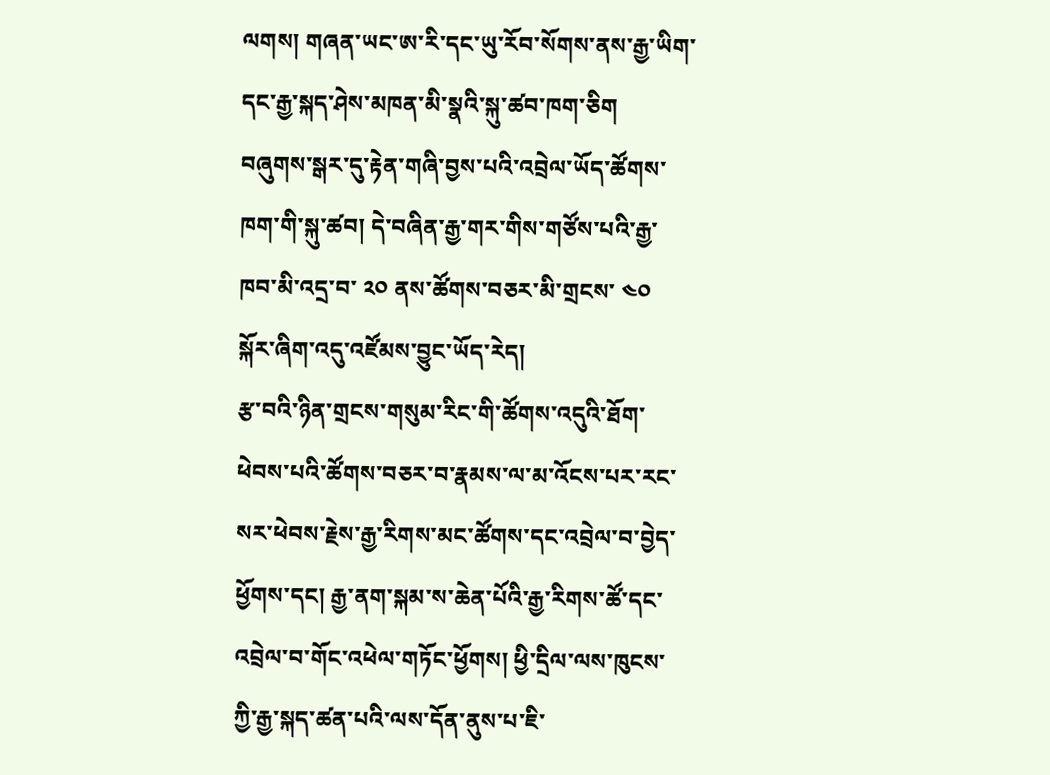ལགས། གཞན་ཡང་ཨ་རི་དང་ཡུ་རོབ་སོགས་ནས་རྒྱ་ཡིག་དང་རྒྱ་སྐད་ཤེས་མཁན་མི་སྣའི་སྐུ་ཚབ་ཁག་ཅིག བཞུགས་སྒར་དུ་རྟེན་གཞི་བྱས་པའི་འབྲེལ་ཡོད་ཚོགས་ཁག་གི་སྐུ་ཚབ། དེ་བཞིན་རྒྱ་གར་གིས་གཙོས་པའི་རྒྱ་ཁབ་མི་འདྲ་བ་ ༢༠ ནས་ཚོགས་བཅར་མི་གྲངས་ ༤༠ སྐོར་ཞིག་འདུ་འཛོམས་བྱུང་ཡོད་རེད།
རྩ་བའི་ཉིན་གྲངས་གསུམ་རིང་གི་ཚོགས་འདུའི་ཐོག་ཕེབས་པའི་ཚོགས་བཅར་བ་རྣམས་ལ་མ་འོངས་པར་རང་སར་ཕེབས་རྗེས་རྒྱ་རིགས་མང་ཚོགས་དང་འབྲེལ་བ་བྱེད་ཕྱོགས་དང། རྒྱ་ནག་སྐམ་ས་ཆེན་པོའི་རྒྱ་རིགས་ཚོ་དང་འབྲེལ་བ་གོང་འཕེལ་གཏོང་ཕྱོགས། ཕྱི་དྲིལ་ལས་ཁུངས་ཀྱི་རྒྱ་སྐད་ཚན་པའི་ལས་དོན་ནུས་པ་ཇི་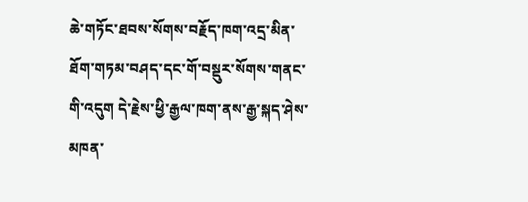ཆེ་གཏོང་ཐབས་སོགས་བརྗོད་ཁག་འདྲ་མིན་ཐོག་གཏམ་བཤད་དང་གོ་བསྡུར་སོགས་གནང་གི་འདུག དེ་རྗེས་ཕྱི་རྒྱལ་ཁག་ནས་རྒྱ་སྐད་ཤེས་མཁན་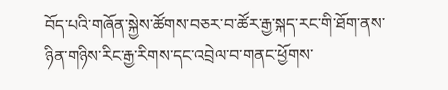བོད་པའི་གཞོན་སྐྱེས་ཚོགས་བཅར་བ་ཚོར་རྒྱ་སྐད་རང་གི་ཐོག་ནས་ཉིན་གཉིས་རིང་རྒྱ་རིགས་དང་འབྲེལ་བ་གནང་ཕྱོགས་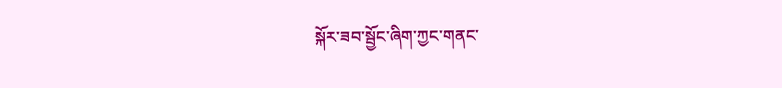སྐོར་ཟབ་སྦྱོང་ཞིག་ཀྱང་གནང་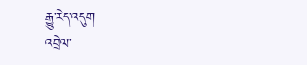རྒྱུ་རེད་འདུག
འབྲེལ་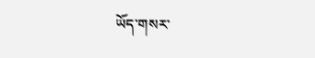ཡོད་གསར་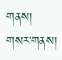གནས།
གསར་གནས།